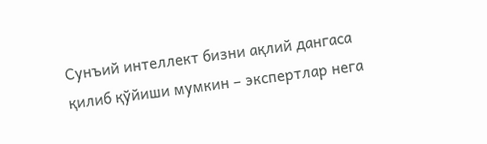Сунъий интеллект бизни ақлий дангаса қилиб қўйиши мумкин – экспертлар нега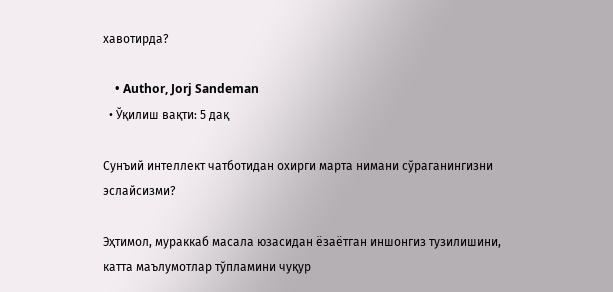хавотирда?

    • Author, Jorj Sandeman
  • Ўқилиш вақти: 5 дақ

Сунъий интеллект чатботидан охирги марта нимани сўраганингизни эслайсизми?

Эҳтимол, мураккаб масала юзасидан ёзаётган иншонгиз тузилишини, катта маълумотлар тўпламини чуқур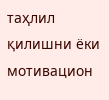таҳлил қилишни ёки мотивацион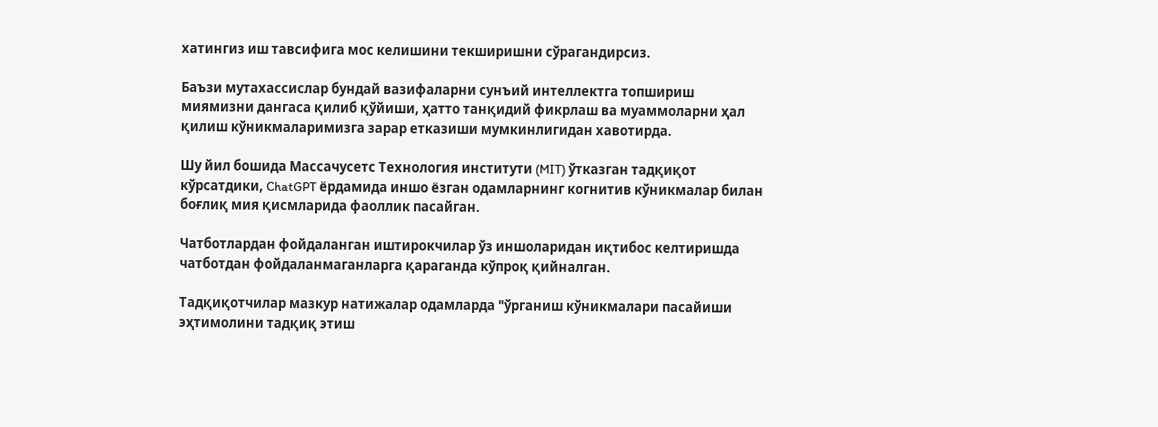хатингиз иш тавсифига мос келишини текширишни сўрагандирсиз.

Баъзи мутахассислар бундай вазифаларни сунъий интеллектга топшириш миямизни дангаса қилиб қўйиши, ҳатто танқидий фикрлаш ва муаммоларни ҳал қилиш кўникмаларимизга зарар етказиши мумкинлигидан хавотирда.

Шу йил бошида Массачусетс Технология институти (MIT) ўтказган тадқиқот кўрсатдики, ChatGPT ёрдамида иншо ёзган одамларнинг когнитив кўникмалар билан боғлиқ мия қисмларида фаоллик пасайган.

Чатботлардан фойдаланган иштирокчилар ўз иншоларидан иқтибос келтиришда чатботдан фойдаланмаганларга қараганда кўпроқ қийналган.

Тадқиқотчилар мазкур натижалар одамларда "ўрганиш кўникмалари пасайиши эҳтимолини тадқиқ этиш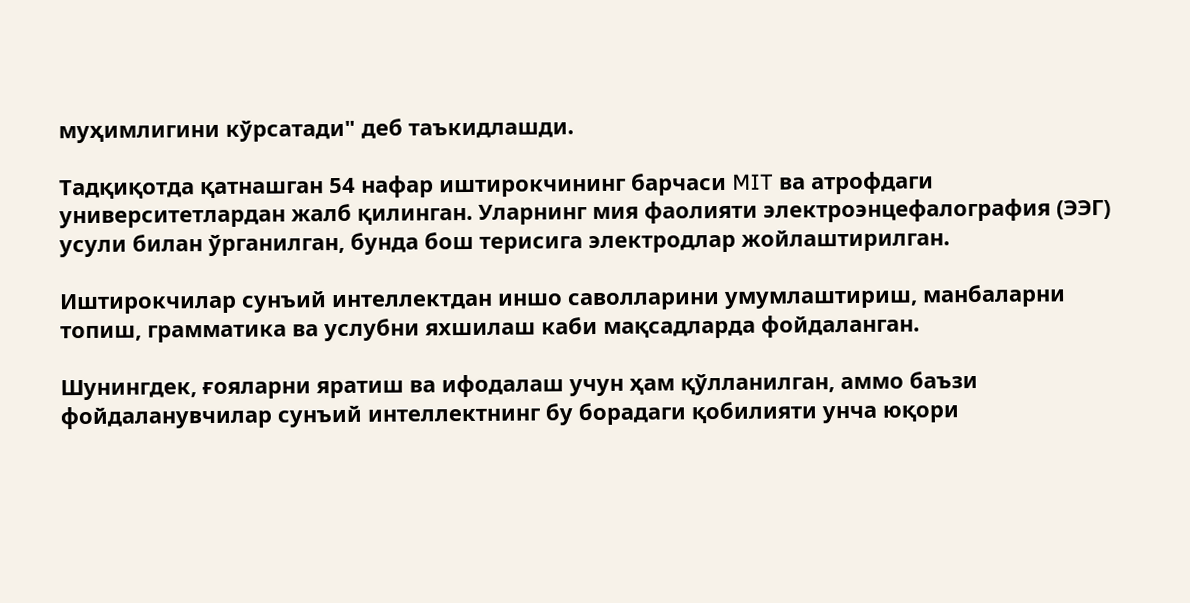муҳимлигини кўрсатади" деб таъкидлашди.

Тадқиқотда қатнашган 54 нафар иштирокчининг барчаси MIT ва атрофдаги университетлардан жалб қилинган. Уларнинг мия фаолияти электроэнцефалография (ЭЭГ) усули билан ўрганилган, бунда бош терисига электродлар жойлаштирилган.

Иштирокчилар сунъий интеллектдан иншо саволларини умумлаштириш, манбаларни топиш, грамматика ва услубни яхшилаш каби мақсадларда фойдаланган.

Шунингдек, ғояларни яратиш ва ифодалаш учун ҳам қўлланилган, аммо баъзи фойдаланувчилар сунъий интеллектнинг бу борадаги қобилияти унча юқори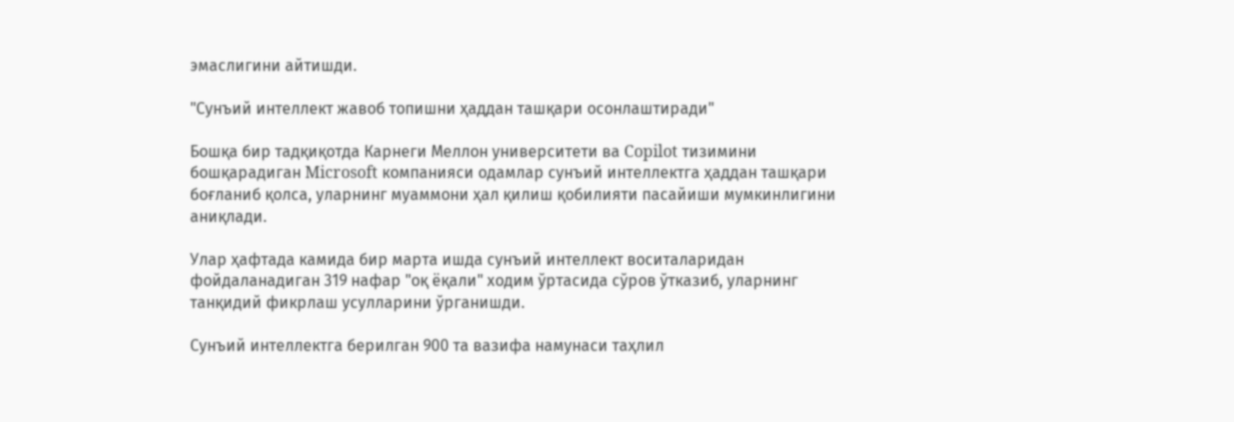эмаслигини айтишди.

"Сунъий интеллект жавоб топишни ҳаддан ташқари осонлаштиради"

Бошқа бир тадқиқотда Карнеги Меллон университети ва Copilot тизимини бошқарадиган Microsoft компанияси одамлар сунъий интеллектга ҳаддан ташқари боғланиб қолса, уларнинг муаммони ҳал қилиш қобилияти пасайиши мумкинлигини аниқлади.

Улар ҳафтада камида бир марта ишда сунъий интеллект воситаларидан фойдаланадиган 319 нафар "оқ ёқали" ходим ўртасида сўров ўтказиб, уларнинг танқидий фикрлаш усулларини ўрганишди.

Сунъий интеллектга берилган 900 та вазифа намунаси таҳлил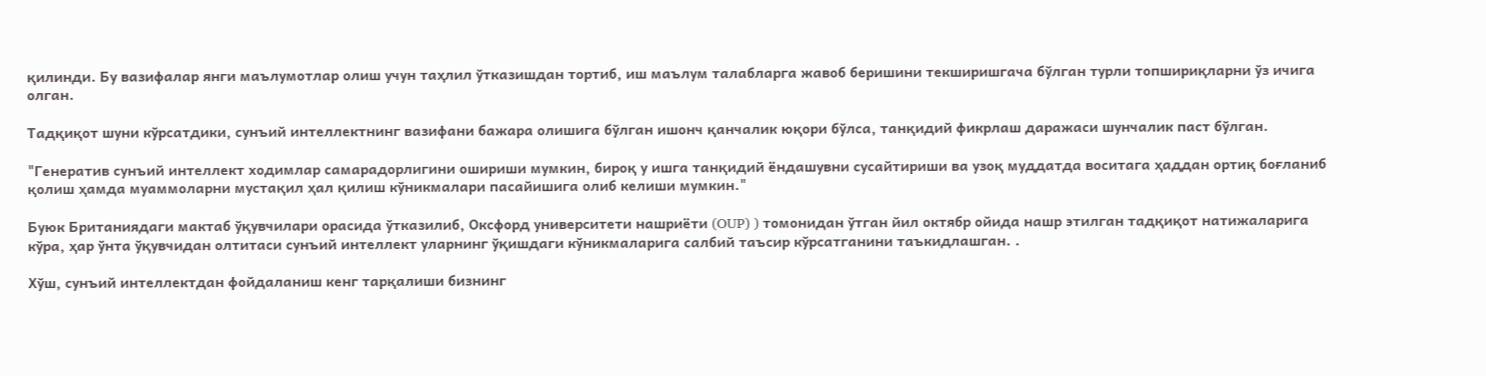қилинди. Бу вазифалар янги маълумотлар олиш учун таҳлил ўтказишдан тортиб, иш маълум талабларга жавоб беришини текширишгача бўлган турли топшириқларни ўз ичига олган.

Тадқиқот шуни кўрсатдики, сунъий интеллектнинг вазифани бажара олишига бўлган ишонч қанчалик юқори бўлса, танқидий фикрлаш даражаси шунчалик паст бўлган.

"Генератив сунъий интеллект ходимлар самарадорлигини ошириши мумкин, бироқ у ишга танқидий ёндашувни сусайтириши ва узоқ муддатда воситага ҳаддан ортиқ боғланиб қолиш ҳамда муаммоларни мустақил ҳал қилиш кўникмалари пасайишига олиб келиши мумкин."

Буюк Британиядаги мактаб ўқувчилари орасида ўтказилиб, Оксфорд университети нашриёти (OUP) ) томонидан ўтган йил октябр ойида нашр этилган тадқиқот натижаларига кўра, ҳар ўнта ўқувчидан олтитаси сунъий интеллект уларнинг ўқишдаги кўникмаларига салбий таъсир кўрсатганини таъкидлашган. .

Хўш, сунъий интеллектдан фойдаланиш кенг тарқалиши бизнинг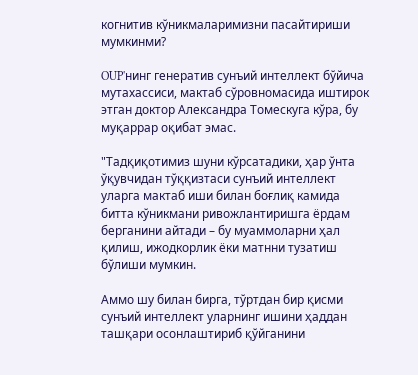когнитив кўникмаларимизни пасайтириши мумкинми?

OUP'нинг генератив сунъий интеллект бўйича мутахассиси, мактаб сўровномасида иштирок этган доктор Александра Томескуга кўра, бу муқаррар оқибат эмас.

"Тадқиқотимиз шуни кўрсатадики, ҳар ўнта ўқувчидан тўққизтаси сунъий интеллект уларга мактаб иши билан боғлиқ камида битта кўникмани ривожлантиришга ёрдам берганини айтади – бу муаммоларни ҳал қилиш, ижодкорлик ёки матнни тузатиш бўлиши мумкин.

Аммо шу билан бирга, тўртдан бир қисми сунъий интеллект уларнинг ишини ҳаддан ташқари осонлаштириб қўйганини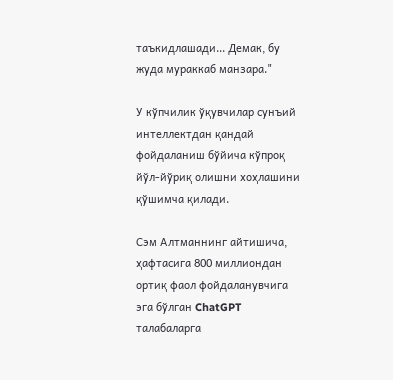таъкидлашади... Демак, бу жуда мураккаб манзара."

У кўпчилик ўқувчилар сунъий интеллектдан қандай фойдаланиш бўйича кўпроқ йўл-йўриқ олишни хоҳлашини қўшимча қилади.

Сэм Алтманнинг айтишича, ҳафтасига 800 миллиондан ортиқ фаол фойдаланувчига эга бўлган ChatGPT талабаларга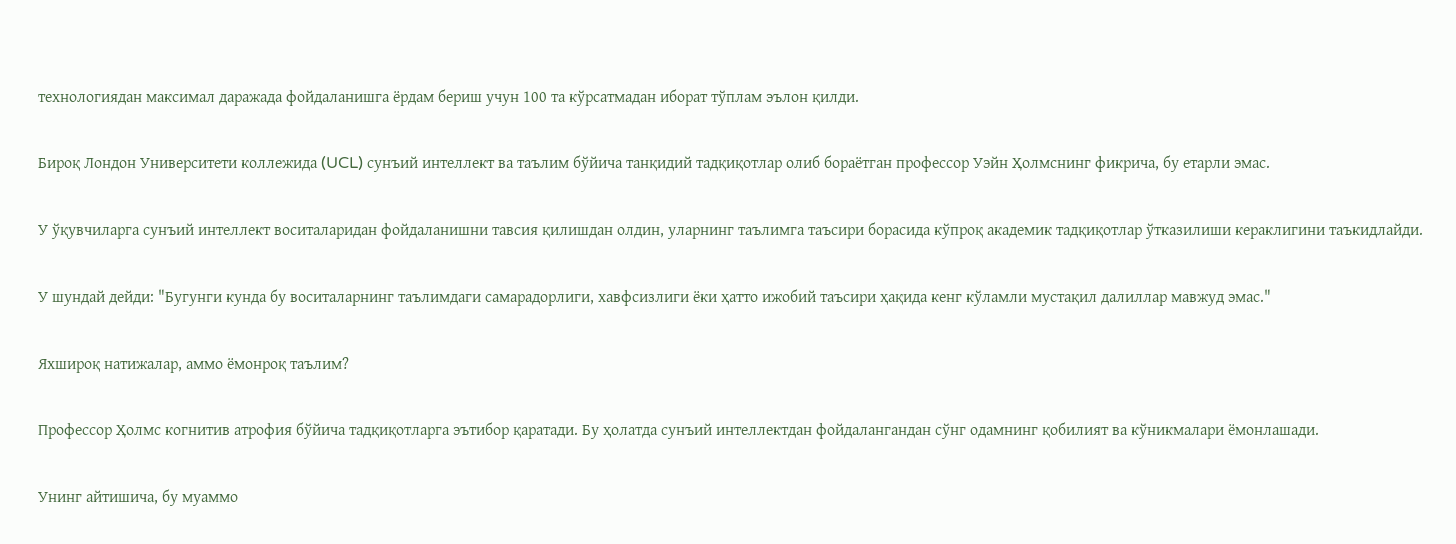технологиядан максимал даражада фойдаланишга ёрдам бериш учун 100 та кўрсатмадан иборат тўплам эълон қилди.

Бироқ Лондон Университети коллежида (UCL) сунъий интеллект ва таълим бўйича танқидий тадқиқотлар олиб бораётган профессор Уэйн Ҳолмснинг фикрича, бу етарли эмас.

У ўқувчиларга сунъий интеллект воситаларидан фойдаланишни тавсия қилишдан олдин, уларнинг таълимга таъсири борасида кўпроқ академик тадқиқотлар ўтказилиши кераклигини таъкидлайди.

У шундай дейди: "Бугунги кунда бу воситаларнинг таълимдаги самарадорлиги, хавфсизлиги ёки ҳатто ижобий таъсири ҳақида кенг кўламли мустақил далиллар мавжуд эмас."

Яхшироқ натижалар, аммо ёмонроқ таълим?

Профессор Ҳолмс когнитив атрофия бўйича тадқиқотларга эътибор қаратади. Бу ҳолатда сунъий интеллектдан фойдалангандан сўнг одамнинг қобилият ва кўникмалари ёмонлашади.

Унинг айтишича, бу муаммо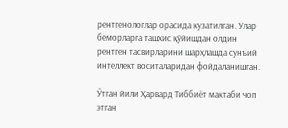рентгенологлар орасида кузатилган. Улар беморларга ташхис қўйишдан олдин рентген тасвирларини шарҳлашда сунъий интеллект воситаларидан фойдаланишган.

Ўтган йили Ҳарвард Тиббиёт мактаби чоп этган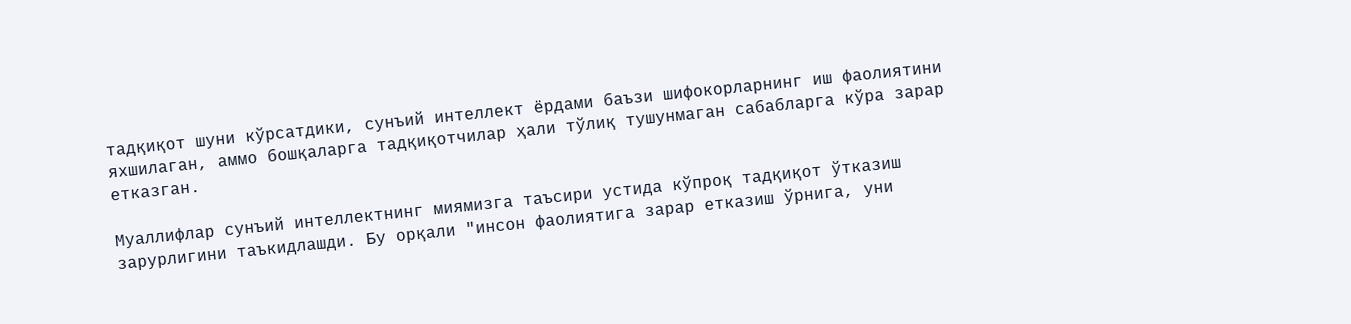тадқиқот шуни кўрсатдики, сунъий интеллект ёрдами баъзи шифокорларнинг иш фаолиятини яхшилаган, аммо бошқаларга тадқиқотчилар ҳали тўлиқ тушунмаган сабабларга кўра зарар етказган.

Муаллифлар сунъий интеллектнинг миямизга таъсири устида кўпроқ тадқиқот ўтказиш зарурлигини таъкидлашди. Бу орқали "инсон фаолиятига зарар етказиш ўрнига, уни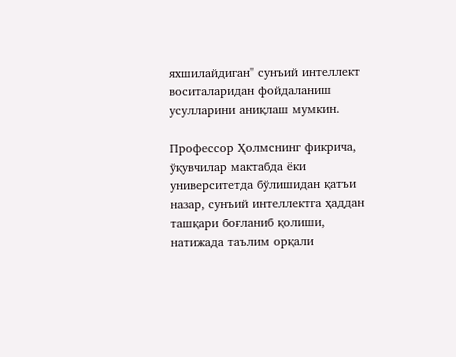яхшилайдиган" сунъий интеллект воситаларидан фойдаланиш усулларини аниқлаш мумкин.

Профессор Ҳолмснинг фикрича, ўқувчилар мактабда ёки университетда бўлишидан қатъи назар, сунъий интеллектга ҳаддан ташқари боғланиб қолиши, натижада таълим орқали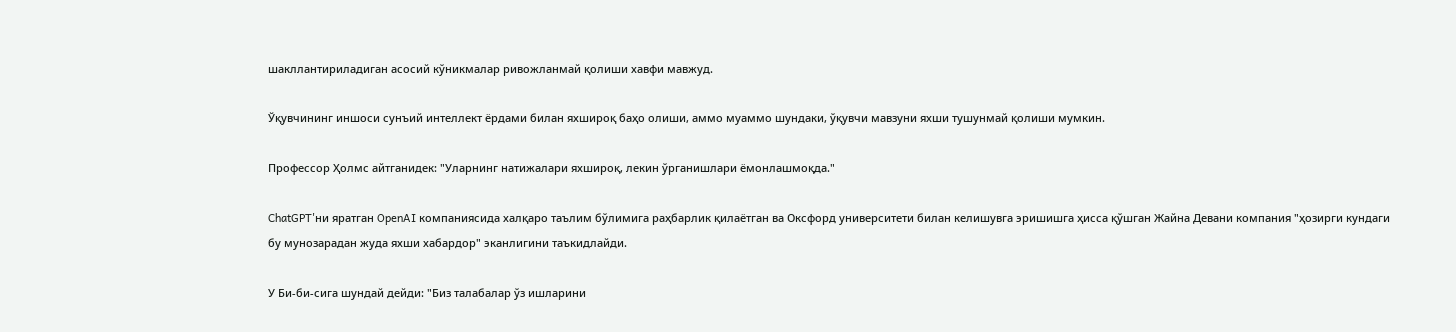шакллантириладиган асосий кўникмалар ривожланмай қолиши хавфи мавжуд.

Ўқувчининг иншоси сунъий интеллект ёрдами билан яхшироқ баҳо олиши, аммо муаммо шундаки, ўқувчи мавзуни яхши тушунмай қолиши мумкин.

Профессор Ҳолмс айтганидек: "Уларнинг натижалари яхшироқ, лекин ўрганишлари ёмонлашмоқда."

ChatGPT'ни яратган OpenAI компаниясида халқаро таълим бўлимига раҳбарлик қилаётган ва Оксфорд университети билан келишувга эришишга ҳисса қўшган Жайна Девани компания "ҳозирги кундаги бу мунозарадан жуда яхши хабардор" эканлигини таъкидлайди.

У Би-би-сига шундай дейди: "Биз талабалар ўз ишларини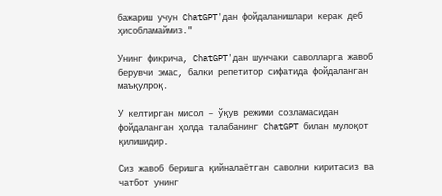бажариш учун ChatGPT'дан фойдаланишлари керак деб ҳисобламаймиз."

Унинг фикрича, ChatGPT'дан шунчаки саволларга жавоб берувчи эмас, балки репетитор сифатида фойдаланган маъқулроқ.

У келтирган мисол – ўқув режими созламасидан фойдаланган ҳолда талабанинг ChatGPT билан мулоқот қилишидир.

Сиз жавоб беришга қийналаётган саволни киритасиз ва чатбот унинг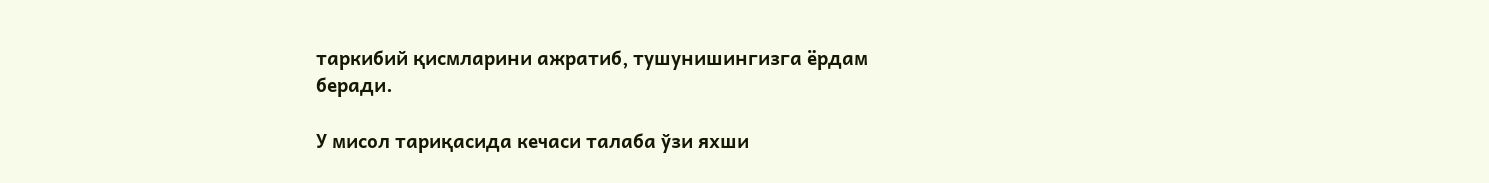таркибий қисмларини ажратиб, тушунишингизга ёрдам беради.

У мисол тариқасида кечаси талаба ўзи яхши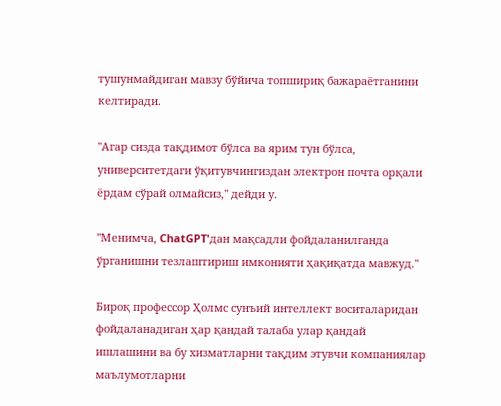тушунмайдиган мавзу бўйича топшириқ бажараётганини келтиради.

"Агар сизда тақдимот бўлса ва ярим тун бўлса, университетдаги ўқитувчингиздан электрон почта орқали ёрдам сўрай олмайсиз," дейди у.

"Менимча, ChatGPT'дан мақсадли фойдаланилганда ўрганишни тезлаштириш имконияти ҳақиқатда мавжуд."

Бироқ профессор Ҳолмс сунъий интеллект воситаларидан фойдаланадиган ҳар қандай талаба улар қандай ишлашини ва бу хизматларни тақдим этувчи компаниялар маълумотларни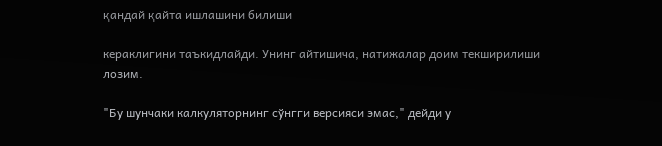қандай қайта ишлашини билиши

кераклигини таъкидлайди. Унинг айтишича, натижалар доим текширилиши лозим.

"Бу шунчаки калкуляторнинг сўнгги версияси эмас," дейди у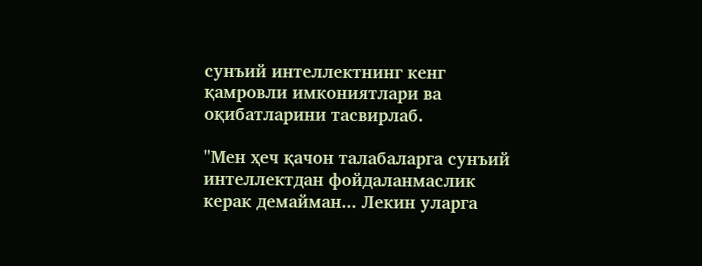сунъий интеллектнинг кенг қамровли имкониятлари ва оқибатларини тасвирлаб.

"Мен ҳеч қачон талабаларга сунъий интеллектдан фойдаланмаслик керак демайман... Лекин уларга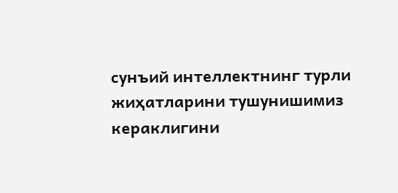сунъий интеллектнинг турли жиҳатларини тушунишимиз кераклигини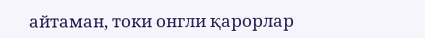айтаман, токи онгли қарорлар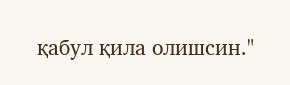қабул қила олишсин."